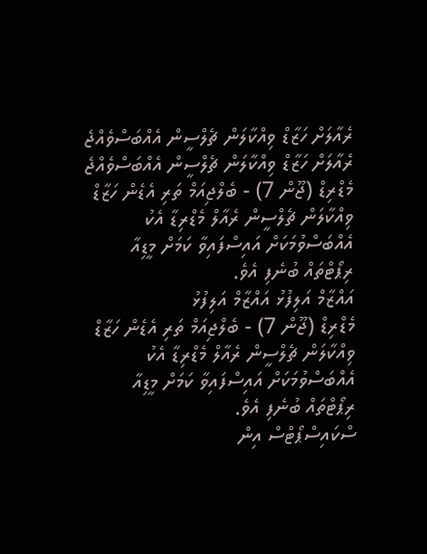ރެއާލަށް ހަޒާޑް ވިއްކާލަން ޗެލްސީން އެއްބަސްވެއްޖެ
ރެއާލަށް ހަޒާޑް ވިއްކާލަން ޗެލްސީން އެއްބަސްވެއްޖެ
މެޑްރިޑް (ޖޫން 7) - ބެލްޖިއަމް ތަރި އެޑެން ހަޒާޑް ވިއްކާލަން ޗެލްސީން ރެއާލް މެޑްރިޑާ އެކު އެއްބަސްވުމަކަށް އައިސްފައިވާ ކަމަށް މީޑިއާ ރިޕޯޓްތައް ބުނެފި އެވެ.
އައްޒާމް އަލިފުޅު އައްޒާމް އަލިފުޅު
މެޑްރިޑް (ޖޫން 7) - ބެލްޖިއަމް ތަރި އެޑެން ހަޒާޑް ވިއްކާލަން ޗެލްސީން ރެއާލް މެޑްރިޑާ އެކު އެއްބަސްވުމަކަށް އައިސްފައިވާ ކަމަށް މީޑިއާ ރިޕޯޓްތައް ބުނެފި އެވެ.
ސްކައިސްޕޯޓްސް އިން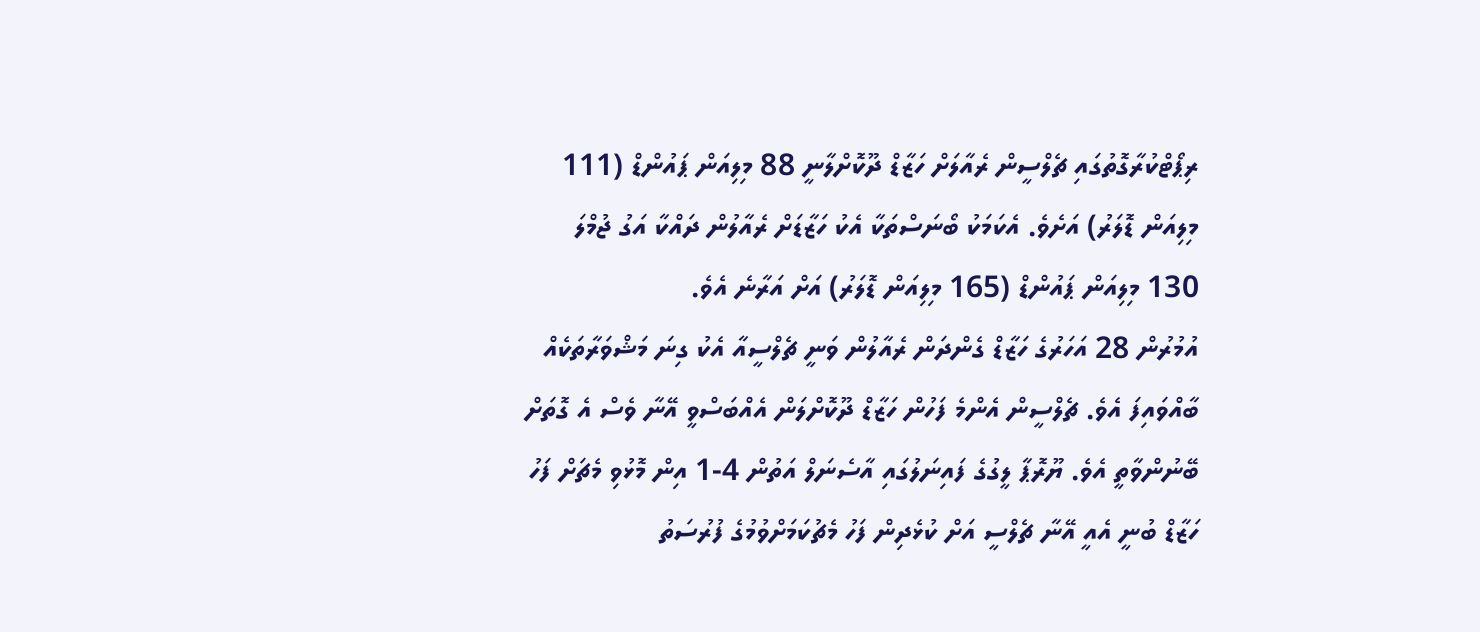ރިޕޯޓްކުރާގޮތުގައި ޗެލްސީން ރެއާލަށް ހަޒާޑް ދޫކޮށްލާނީ 88 މިލިއަން ޕައުންޑް (111 މިލިއަން ޑޮލަރު) އަށެވެ. އެކަމަކު ބޯނަސްތަކާ އެކު ހަޒާޑަށް ރެއާލުން ދައްކާ އަގު ޖުމްލަ 130 މިލިއަން ޕައުންޑް (165 މިލިއަން ޑޮލަރު) އަށް އަރާނެ އެވެ.
އުމުރުން 28 އަހަރުގެ ހަޒާޑް ގެންދަން ރެއާލުން ވަނީ ޗެލްސީއާ އެކު ގިނަ މަޝްވަރާތަކެއް ބާއްވައިފަ އެވެ. ޗެލްސީން އެންމެ ފަހުން ހަޒާޑް ދޫކޮށްލަން އެއްބަސްވީ އޭނާ ވެސް އެ ގޮތަށް ބޭނުންވާތީ އެވެ. ޔޫރޮޕާ ލީގުގެ ފައިނަލުގައި އާސެނަލް އަތުން 4-1 އިން މޮޅުވި މެޗަށް ފަހު ހަޒާޑް ބުނީ އެއީ އޭނާ ޗެލްސީ އަށް ކުޅެދިން ފަހު މެޗުކަމަށްވުމުގެ ފުރުސަތު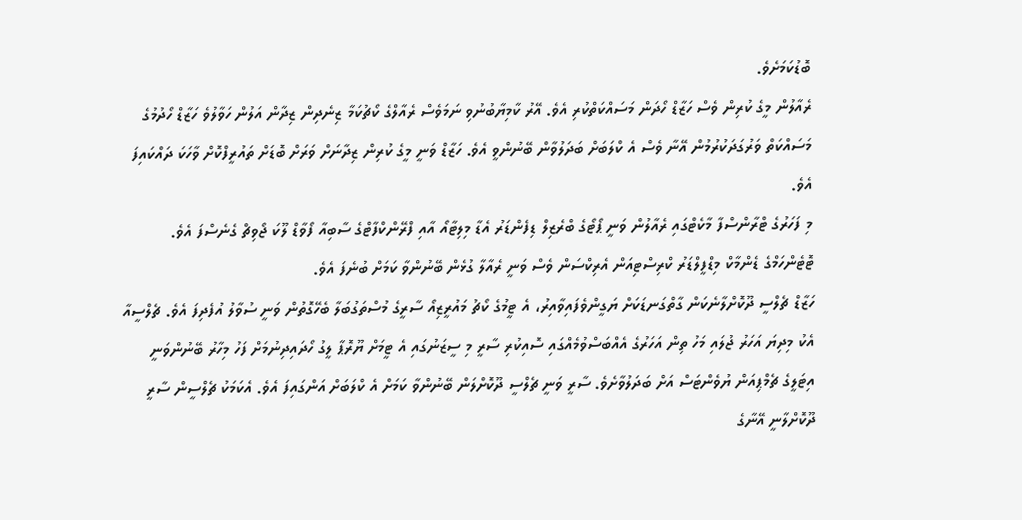ބޮޑުކަމަށެވެ.
ރެއާލުން މީގެ ކުރިން ވެސް ހަޒާޑް ހޯދަން މަސައްކަތްކުރި އެވެ. އޭރު ކާމިޔާބުނުވި ނަމަވެސް ރެއާލްގެ ކޯޗުކަމާ ޒިނެދިން ޒިދާން އަލުން ހަވާލުވެ ހަޒާޑް ހޯދުމުގެ މަސައްކަތް ވަރުގަދަކުރުމުން އޭނާ ވެސް އެ ކްލަބަށް ބަދަލުވާން ބޭނުންވީ އެވެ. ހަޒާޑް ވަނީ މީގެ ކުރިން ޒިދާނަށް ވަރަށް ބޮޑަށް ތައުރީފްކޮށް ވާހަކަ ދައްކައިފަ އެވެ.
މި ފަހަރުގެ ޓްރާންސްފާ މާކެޓްގައި ރެއާލުން ވަނީ ޕޯޓޯގެ ބްރެޒިލް ޑިފެންޑަރު އެޑާ މިލިޓާއޯ އާއި ފްރޭންކްފާޓްގެ ސާބިއާ ފޯވާޑް ލޫކަ ޖޯވިޗް ގެނެސްފަ އެވެ. ޓޮޓެންހަމްގެ ޑެންމާކް މިޑްފީލްޑަރު ކްރިސްޓިއަން އެރިކްސަން ވެސް ވަނީ ރެއާލާ ގުޅެން ބޭނުންވާ ކަމަށް ބުނެފަ އެވެ.
ހަޒާޑް ޗެލްސީ ދޫކޮށްލާނެކަން ގާތްގަނޑަކަށް ޔަގީންވެފައިވާއިރު، އެ ޓީމުގެ ކޯޗު މައުރީޒިއޯ ސާރީގެ މުސްތަގުބަލާ ބެހޭގޮތުން ވަނީ ސުވާލު އުފެދިފަ އެވެ. ޗެލްސީއާ އެކު މިދިޔަ އަހަރު ޖުލައި މަހު ތިން އަހަރުގެ އެއްބަސްވުމެއްގައި ސޮއިކުރި ސާރީ މި ސީޒަނުގައި އެ ޓީމަށް ޔޫރޮޕާ ލީގު ހޯދައިދިނުމަށް ފަހު މިހާރު ބޭނުންވަނީ އިޓަލީގެ ޗެމްޕިއަން ޔުވެންޓަސް އަށް ބަދަލުވާށެވެ. ސާރީ ވަނީ ޗެލްސީ ދޫކޮށްލަން ބޭނުންވާ ކަމަށް އެ ކްލަބަށް އަންގައިފަ އެވެ. އެކަމަކު ޗެލްސީން ސާރީ ދޫކޮށްލާނީ އޭނާގެ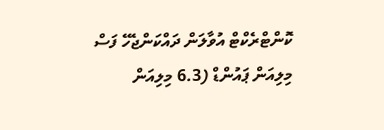ކޮންޓްރެކްޓް އުވާލަން ދައްކަންޖެހޭ ފަސް މިލިއަން ޕައުންޑް (6.3 މިލިއަން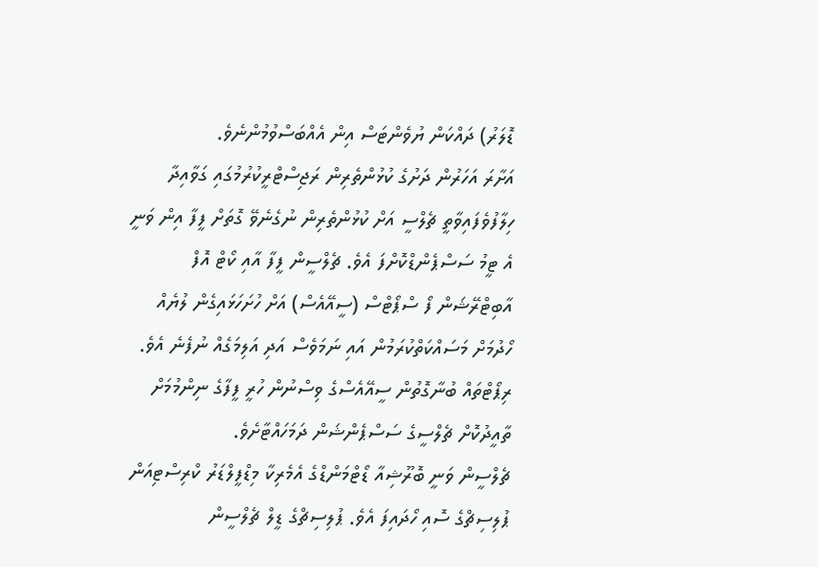ޑޮލަރު) ދައްކަން ޔުވެންޓަސް އިން އެއްބަސްވުމުންނެވެ.
އަށާރަ އަހަރުން ދަށުގެ ކުޅުންތެރިން ރަޖިސްޓްރީކުރުމުގައި ގަވާއިދާ ހިލާފުވެފައިވާތީ ޗެލްސީ އަށް ކުޅުންތެރިން ނުގެނެވޭ ގޮތަށް ފީފާ އިން ވަނީ އެ ޓީމު ސަސްޕެންޑްކޮށްފަ އެވެ. ޗެލްސީން ފީފާ އާއި ކޯޓް އޮފް އާބިޓްރޭޝަން ފޯ ސްޕޯޓްސް (ސީއޭއެސް) އަށް ހުށަހަޅައިގެން ލުޔެއް ހޯދުމަށް މަސައްކަތްކުރަމުން އައި ނަމަވެސް އަދި އަލިމަގެއް ނުފެނެ އެވެ. ރިޕޯޓްތައް ބުނާގޮތުން ސީއޭއެސްގެ ވިސްނުން ހުރީ ފީފާގެ ނިންމުމަށް ތާއީދުކޮށް ޗެލްސީގެ ސަސްޕެންޝަން ދަމަހައްޓާށެވެ.
ޗެލްސީން ވަނީ ބޮރޫޝިއާ ޑޯޓްމަންޑްގެ އެމެރިކާ މިޑްފީލްޑަރު ކްރިސްޓިއަން ޕުލިސިޗްގެ ސޮއި ހޯދައިފަ އެވެ. ޕުލިސިޗްގެ ޑީލް ޗެލްސީން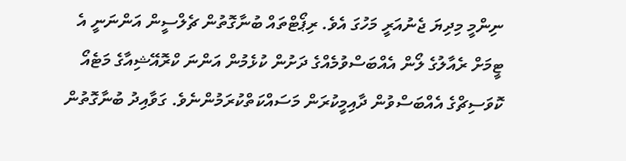ނިންމީ މިދިޔަ ޖެނުއަރީ މަހުގަ އެވެ. ރިޕޯޓްތައް ބުނާގޮތުން ޗެލްސީން އަންނަނީ އެ ޓީމަށް ރެއާލުގެ ލޯން އެއްބަސްވުމެއްގެ ދަށުން ކުޅެމުން އަންނަ ކްރޮއޭޝިއާގެ މަޓެއޯ ކޮވަސިޗްގެ އެއްބަސްވުން ދާއިމީކުރަން މަސައްކަތްކުރަމުންނެވެ. ގަވާއިދު ބުނާގޮތުން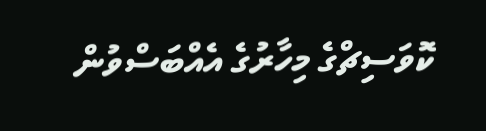ކޮވަސިޗްގެ މިހާރުގެ އެއްބަސްވުން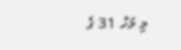މި މަހު 31 ގެ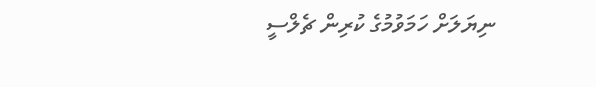ނިޔަލަށް ހަމަވުމުގެ ކުރިން ޗެލްސީ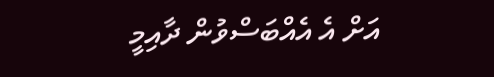އަށް އެ އެއްބަސްވުން ދާއިމީ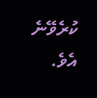ކުރެވޭނެ އެވެ.